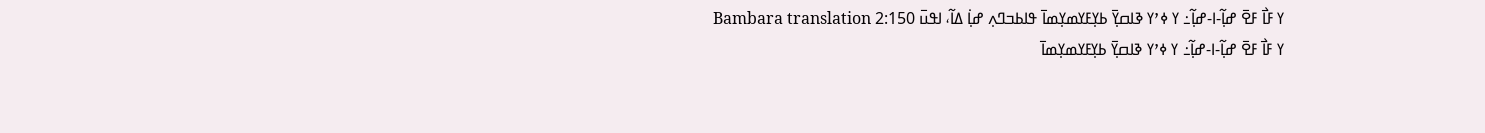ߌ ߓߊ߯ ߓߐ߫ ߝߊ߲߬-ߊ-ߝߊ߲߬߸ ߌ ߦߴߌ ߢߊߛߌ߲߫ ߕߌ߲ߓߌߘߌ߲ߘߊ߫ ߟߊߕߏߣߍ߲ ߝߊ߲߭ ߡߊ߬، ߊߟߎ߫ 2:150 Bambara translation
ߌ ߓߊ߯ ߓߐ߫ ߝߊ߲߬-ߊ-ߝߊ߲߬߸ ߌ ߦߴߌ ߢߊߛߌ߲߫ ߕߌ߲ߓߌߘߌ߲ߘߊ߫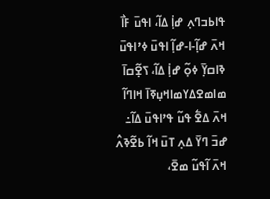ߟߊߕߏߣߍ߲ ߝߊ߲߭ ߡߊ߬، ߊߟߎ߫ ߓߊ߯ ߞߍ߫ ߝߊ߲߬-ߊ-ߝߊ߲߬ ߊߟߎ߫ ߦߴߊߟߎ߫ ߢߊߛߌ߲߫ ߦߋ߲߬ ߝߊ߲߭ ߡߊ߬، ߖߐ߲߬ߛߊ߫ ߘߊߘߐߡߌߘߊߞߎ߲ߧߊ߫ ߞߊߣߊ߬ ߞߍ߫ ߡߐ߱ ߟߎ߬ ߟߴߊߟߎ߫ ߡߊ߬߸ ߝߏ߫ ߣߌ߫ ߡߍ߲ ߠߎ߫ ߞߊ߬ ߕߐ߬ߢߍ߮ ߞߍ߫ ߊ߬ߟߎ߬ ߘߐ߫،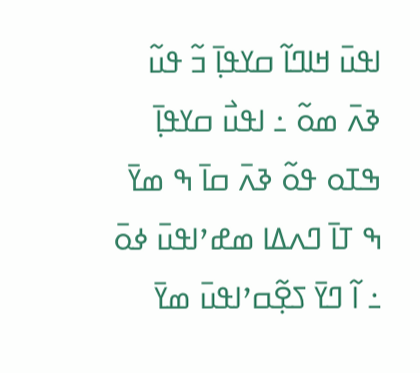ߊߟߎ߫ ߞߊߣߊ߬ ߛߌߟߊ߲߫ ߏ߬ ߟߎ߬ ߢߍ߫ ߘߋ߬ ߸ ߊߟߎ߯ ߛߌߟߊ߲߫ ߒߠߋ ߟߋ߬ ߢߍ߫ ߛߊ߫ ߒ ߘߌ߫ ߒ ߠߊ߫ ߣߍߡߊ ߘߝߴߊߟߎ߫ ߦߋ߫ ߸ ߊ߬ ߣߌ߫ ߖߐ߲߬ߛߴߊߟߎ߫ ߘߌ߫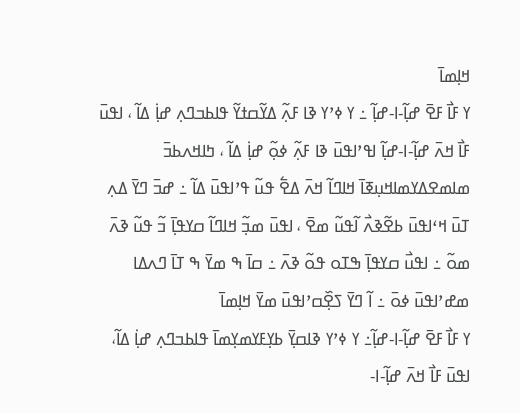ߞߊ߲ߘߊ߫
ߌ ߓߊ߯ ߓߐ߫ ߝߊ߲߬-ߊ-ߝߊ߲߬ ߸ ߌ ߦߴߌ ߢߊ ߓߍ߲߬ ߡߌ߬ߛߙߌ߬ ߟߊߕߏߣߍ߲ ߝߊ߲߭ ߡߊ߬ ، ߊߟߎ߫ ߓߊ߯ ߞߍ߫ ߝߊ߲߬-ߊ-ߝߊ߲߬ ߊߟߴߊߟߎ߫ ߢߊ ߓߍ߲߬ ߦߋ߲߬ ߝߊ߲߭ ߡߊ߬ ، ߤߊߞߍߕߏ߫ ߘߊߘߐߡߌߘߊߞߎ߲ߧߊ߫ ߞߊߣߊ߬ ߞߍ߫ ߡߐ߱ ߟߎ߬ ߟߴߊߟߎ߫ ߡߊ߬ ߸ ߝߏ߫ ߣߌ߫ ߡߍ߲ ߠߎ߫ ߞߵߊߟߎ߫ ߕߐ߬ߢߍ߯ ߊ߬ߟߎ߬ ߘߐ߫ ، ߊߟߎ߫ ߘߏ߲߬ ߞߊߣߊ߬ ߛߌߟߊ߲߫ ߏ߬ ߟߎ߬ ߢߍ߫ ߘߋ߬ ߸ ߊߟߎ߯ ߛߌߟߊ߲߫ ߒߠߋ ߟߋ߬ ߢߍ߫ ߸ ߛߊ߫ ߒ ߘߌ߫ ߒ ߠߊ߫ ߣߍߡߊ ߘߝߴߊߟߎ߫ ߦߋ߫ ߸ ߊ߬ ߣߌ߫ ߖߐ߲߰ߛߴߊߟߎ߫ ߘߌ߫ ߞߊ߲ߘߊ߫
ߌ ߓߊ߯ ߓߐ߫ ߝߊ߲߬-ߊ-ߝߊ߲߬߸ ߌ ߦߴߌ ߢߊߛߌ߲߫ ߕߌ߲ߓߌߘߌ߲ߘߊ߫ ߟߊߕߏߣߍ߲ ߝߊ߲߭ ߡߊ߬، ߊߟߎ߫ ߓߊ߯ ߞߍ߫ ߝߊ߲߬-ߊ-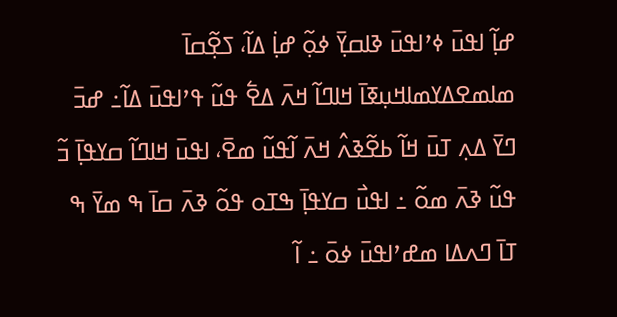ߝߊ߲߬ ߊߟߎ߫ ߦߴߊߟߎ߫ ߢߊߛߌ߲߫ ߦߋ߲߬ ߝߊ߲߭ ߡߊ߬، ߖߐ߲߬ߛߊ߫ ߘߊߘߐߡߌߘߊߞߎ߲ߧߊ߫ ߞߊߣߊ߬ ߞߍ߫ ߡߐ߱ ߟߎ߬ ߟߴߊߟߎ߫ ߡߊ߬߸ ߝߏ߫ ߣߌ߫ ߡߍ߲ ߠߎ߫ ߞߊ߬ ߕߐ߬ߢߍ߮ ߞߍ߫ ߊ߬ߟߎ߬ ߘߐ߫، ߊߟߎ߫ ߞߊߣߊ߬ ߛߌߟߊ߲߫ ߏ߬ ߟߎ߬ ߢߍ߫ ߘߋ߬ ߸ ߊߟߎ߯ ߛߌߟߊ߲߫ ߒߠߋ ߟߋ߬ ߢߍ߫ ߛߊ߫ ߒ ߘߌ߫ ߒ ߠߊ߫ ߣߍߡߊ ߘߝߴߊߟߎ߫ ߦߋ߫ ߸ ߊ߬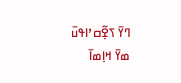ߣߌ߫ ߖߐ߲߬ߛߴߊߟߎ߫ ߘߌ߫ ߞߊ߲ߘߊ߫